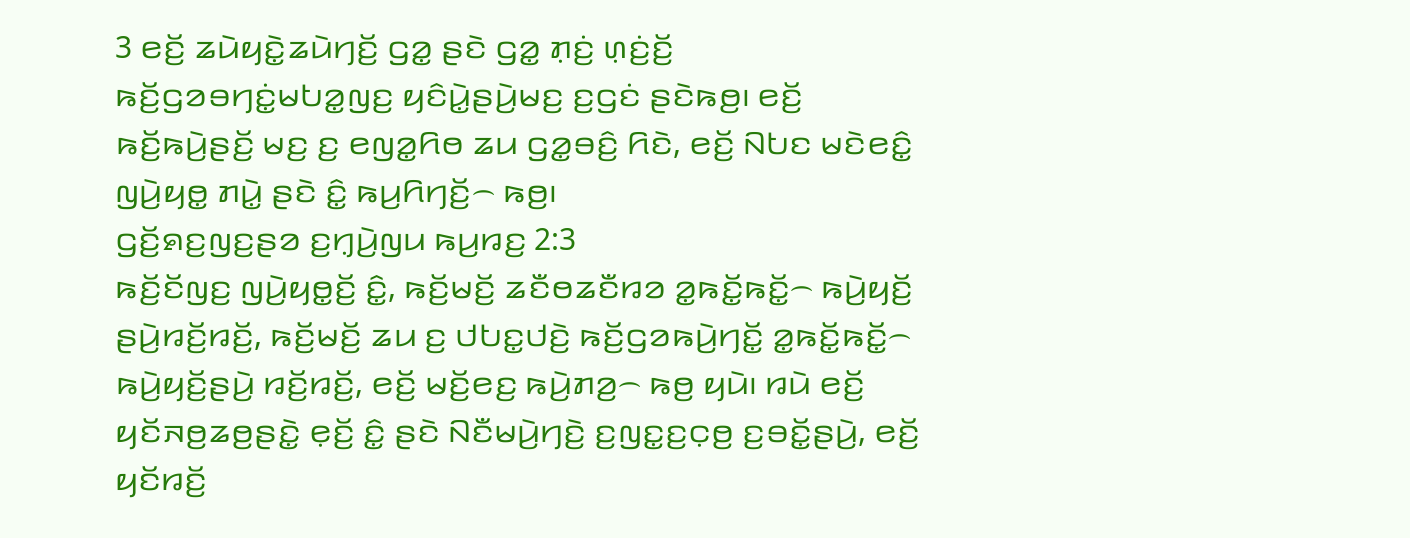3 ꤕꤢꤩ꤬ ꤘꤣꤧꤟꤢꤧ꤭ꤘꤣꤧꤚꤢꤩ꤬ ꤞꤤ꤭ ꤔꤢꤧ ꤞꤤ꤭ ꤊ꤫ꤢꤦ꤬ ꤛ꤫ꤢꤦ꤬ꤢꤩ꤬ ꤒꤢꤩ꤬ꤞꤤꤋꤚꤢꤦ꤭ꤗꤝꤤ꤭ꤜꤢ꤬ ꤟꤢꤨꤣꤧ꤭ꤔꤣꤧ꤬ꤗꤢ꤬ ꤢ꤬ꤞꤢꤦ ꤔꤢꤧꤒꤥ꤬꤯ ꤕꤢꤩ꤬ ꤒꤢꤩ꤬ꤒꤣꤧ꤬ꤔꤢꤩ꤬ ꤗꤢ꤬ ꤢ꤬ ꤕꤜꤤ꤭ꤖꤥ ꤘꤣ ꤞꤤ꤭ꤋꤢꤨ꤬ ꤖꤢꤧ, ꤕꤢꤩ꤬ ꤡꤝꤢ ꤗꤢꤧꤕꤢꤨ꤭ ꤜꤣꤧ꤬ꤟꤥ꤭ ꤊꤣꤧ꤭ ꤔꤢꤧ ꤢꤨ꤭ ꤒꤣ꤬ꤖꤚꤢꤩ꤬꤮ ꤒꤥ꤬꤯
ꤞꤢꤩ꤬ꤎꤢ꤬ꤜꤢ꤬ꤔꤤ ꤢ꤬ꤚ꤫ꤣꤧ꤬ꤜꤣ ꤒꤣ꤬ꤙꤢ꤬ 2:3
ꤒꤢꤩ꤬ꤢꤩꤜꤢ꤬ ꤜꤣꤧ꤬ꤟꤥ꤭ꤢꤩ꤬ ꤢꤨ꤭, ꤒꤢꤩ꤬ꤗꤢꤩ꤬ ꤘꤢꤪꤥꤘꤢꤪꤙꤤ ꤤ꤭ꤒꤢꤩ꤭ꤒꤢꤩ꤭꤮ ꤒꤣꤧ꤬ꤟꤢꤩ꤬ ꤔꤣꤧ꤬ꤙꤢꤩ꤬ꤙꤢꤩ꤬, ꤒꤢꤩ꤬ꤗꤢꤩ꤬ ꤘꤣ ꤢ꤬ ꤓꤝꤢ꤭ꤓꤢꤧ꤬ ꤒꤢꤩ꤬ꤞꤤꤒꤣꤧ꤬ꤚꤢꤩ꤭ ꤤ꤭ꤒꤢꤩ꤭ꤒꤢꤩ꤭꤮ ꤒꤣꤧ꤬ꤟꤢꤩ꤬ꤔꤣꤧ꤬ ꤙꤢꤩ꤬ꤙꤢꤩ꤬, ꤕꤢꤩ꤬ ꤗꤢꤩ꤬ꤕꤢ꤬ ꤒꤣꤧ꤬ꤊꤤ꤬꤮ ꤒꤥ꤬ ꤟꤣꤧ꤯ ꤙꤣꤧ ꤕꤢꤩ꤬ ꤟꤢꤩꤏꤥ꤬ꤘꤥ꤬ꤔꤢꤧ꤭ ꤕ꤫ꤢꤩ꤬ ꤢꤨ꤭ ꤔꤢꤧ ꤡꤢꤪꤗꤣꤧ꤬ꤚꤢꤧ꤬ ꤢ꤬ꤜꤢ꤭ꤢ꤬ꤍ꤫ꤥ꤬ ꤢ꤬ꤋꤢꤩ꤭ꤔꤣꤧ꤬, ꤕꤢꤩ꤬ ꤟꤢꤩꤙꤢꤩ꤬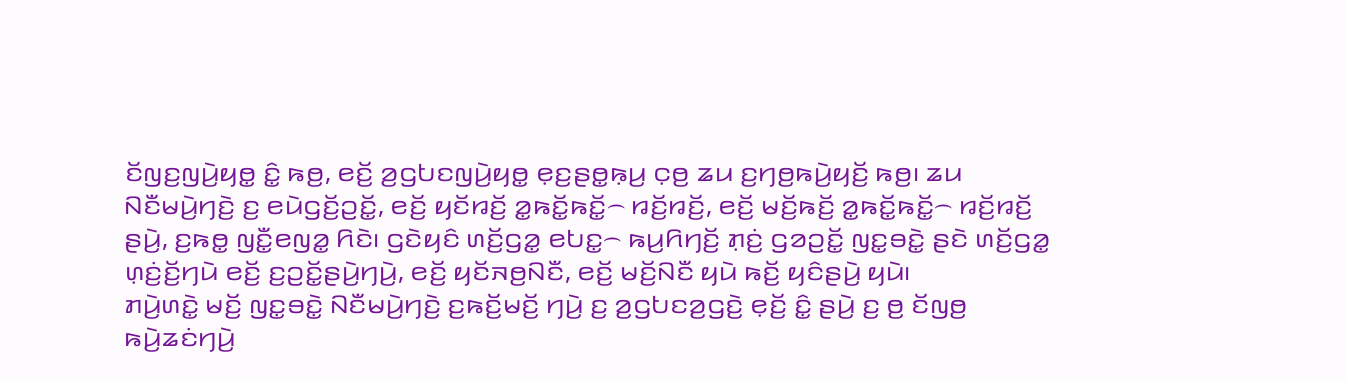ꤢꤩꤜꤢ꤬ꤜꤣꤧ꤬ꤟꤥ꤭ ꤢꤨ꤭ ꤒꤥ꤬, ꤕꤢꤩ꤬ ꤤ꤬ꤞꤝꤢꤜꤣꤧ꤬ꤟꤥ꤭ ꤕ꤫ꤢ꤬ꤔꤥ꤭ꤒ꤫ꤣ꤬ ꤍ꤫ꤥ꤬ ꤘꤣ ꤢ꤬ꤚꤥ꤬ꤒꤣꤧ꤬ꤟꤢꤩ꤬ ꤒꤥ꤬꤯ ꤘꤣ ꤡꤢꤪꤗꤣꤧ꤬ꤚꤢꤧ꤬ ꤢ꤬ ꤕꤣꤧꤞꤢꤩ꤬ꤑꤢꤩ꤭, ꤕꤢꤩ꤬ ꤟꤢꤩꤙꤢꤩ꤬ ꤤ꤭ꤒꤢꤩ꤭ꤒꤢꤩ꤭꤮ ꤙꤢꤩ꤬ꤙꤢꤩ꤬, ꤕꤢꤩ꤬ ꤗꤢꤩ꤬ꤒꤢꤩ꤬ ꤤ꤭ꤒꤢꤩ꤭ꤒꤢꤩ꤭꤮ ꤙꤢꤩ꤬ꤙꤢꤩ꤬ ꤔꤣꤧ꤬, ꤢ꤬ꤒꤥ꤭ ꤜꤢꤪ꤭ꤕꤜꤤ꤭ ꤖꤢꤧ꤯ ꤞꤢꤧꤟꤢꤨ ꤛꤢꤩ꤬ꤞꤤ꤭ ꤕꤝꤢ꤭꤮ ꤒꤣ꤬ꤖꤚꤢꤩ꤬ ꤊ꤫ꤢꤦ꤬ ꤞꤤꤑꤢꤩ꤭ ꤜꤢ꤭ꤋꤢꤧ꤭ ꤔꤢꤧ ꤛꤢꤩ꤬ꤞꤤ꤭ ꤛ꤫ꤢꤦ꤬ꤢꤩ꤬ꤚꤣꤧ ꤕꤢꤩ꤬ ꤢ꤬ꤑꤢꤩ꤭ꤔꤣꤧ꤬ꤚꤣꤧ꤬, ꤕꤢꤩ꤬ ꤟꤢꤩꤏꤥ꤬ꤡꤢꤪ, ꤕꤢꤩ꤬ ꤗꤢꤩ꤬ꤡꤢꤪ ꤟꤣꤧ ꤒꤢꤩ꤬ ꤟꤢꤨꤔꤣꤧ꤬ ꤟꤣꤧ꤯
ꤊꤣꤧ꤬ꤛꤢꤧ꤭ ꤗꤢꤩ꤬ ꤜꤢ꤭ꤋꤢꤧ꤭ ꤡꤢꤪꤗꤣꤧ꤬ꤚꤢꤧ꤬ ꤢ꤬ꤒꤢꤩ꤬ꤗꤢꤩ꤬ ꤚꤣꤧ꤬ ꤢ꤬ ꤤ꤬ꤞꤝꤢꤤ꤬ꤞꤢꤧ꤬ ꤕ꤫ꤢꤩ꤬ ꤢꤨ꤭ ꤔꤣꤧ꤬ ꤢ꤬ ꤥ꤬ ꤢꤩꤜꤥ꤬ ꤒꤣꤧ꤬ꤘꤢꤦꤚꤣꤧ꤬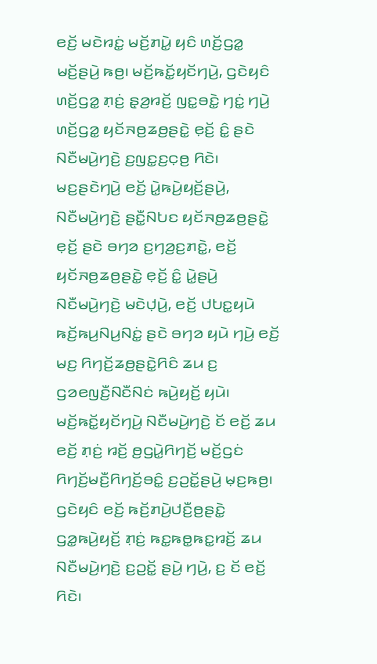ꤕꤢꤩ꤬ ꤗꤢꤧꤙꤢꤦ꤭ ꤗꤢꤩ꤬ꤊꤣꤧ꤭ ꤟꤢꤨ ꤛꤢꤩ꤬ꤞꤤ꤭ ꤗꤢꤩ꤬ꤔꤣꤧ꤬ ꤒꤥ꤬꤯ ꤗꤢꤩ꤬ꤒꤢꤩ꤭ꤟꤢꤩꤚꤣꤧ꤬, ꤞꤢꤧꤟꤢꤨ ꤛꤢꤩ꤬ꤞꤤ꤭ ꤊ꤫ꤢꤦ꤬ ꤔ꤫ꤤ꤬ꤙꤢꤩ꤬ ꤜꤢ꤭ꤋꤢꤧ꤭ ꤚꤢꤦ꤭ ꤚꤣꤧ꤬ ꤛꤢꤩ꤬ꤞꤤ꤭ ꤟꤢꤩꤏꤥ꤬ꤘꤥ꤬ꤔꤢꤧ꤭ ꤕ꤫ꤢꤩ꤬ ꤢꤨ꤭ ꤔꤢꤧ ꤡꤢꤪꤗꤣꤧ꤬ꤚꤢꤧ꤬ ꤢ꤬ꤜꤢ꤭ꤢ꤬ꤍ꤫ꤥ꤬ ꤖꤢꤧ꤯ ꤗꤢ꤬ꤔꤢꤧꤚꤣꤧ꤬ ꤕꤢꤩ꤬ ꤣꤧ꤭ꤒꤣꤧ꤬ꤟꤢꤩ꤬ꤔꤣꤧ꤬, ꤡꤢꤪꤗꤣꤧ꤬ꤚꤢꤧ꤬ ꤔꤢꤪ꤭ꤡꤝꤢ ꤟꤢꤩꤏꤥ꤬ꤘꤥ꤬ꤔꤢꤧ꤭ ꤕ꤫ꤢꤩ꤬ ꤔꤢꤧ ꤋꤚꤤ ꤢ꤬ꤚꤤ꤬ꤢ꤬ꤊꤢꤧ꤭, ꤕꤢꤩ꤬ ꤟꤢꤩꤏꤥ꤬ꤘꤥ꤬ꤔꤢꤧ꤭ ꤕ꤫ꤢꤩ꤬ ꤢꤨ꤭ ꤣꤧ꤭ꤔꤣꤧ꤬ ꤡꤢꤪꤗꤣꤧ꤬ꤚꤢꤧ꤬ ꤗꤢꤧꤓ꤫ꤣꤧ꤬, ꤕꤢꤩ꤬ ꤓꤝꤢ꤭ꤟꤣꤧ ꤒꤢꤩ꤬ꤒꤣ꤬ꤡꤣ꤬ꤡꤢꤦ꤭ ꤔꤢꤧ ꤋꤚꤤ ꤟꤣꤧ ꤚꤣꤧ꤬ ꤕꤢꤩ꤬ ꤗꤢ꤬ ꤖꤚꤢꤩ꤬ꤘꤥ꤬ꤔꤢꤧ꤭ꤖꤢꤨ ꤘꤣ ꤢ꤬ ꤞꤤꤕꤜꤢꤪ꤬ꤡꤢꤪꤡꤢꤦ ꤒꤣꤧ꤬ꤟꤢꤩ꤬ ꤟꤣꤧ꤯
ꤗꤢꤩ꤬ꤒꤢꤩ꤭ꤟꤢꤩꤚꤣꤧ꤬ ꤡꤢꤪꤗꤣꤧ꤬ꤚꤢꤧ꤬ ꤢꤩ ꤕꤢꤩ꤬ ꤘꤣ ꤕꤢꤩ꤬ ꤊ꤫ꤢꤦ꤬ ꤙꤢꤩ꤬ ꤥ꤬ꤞꤣꤧ꤭ꤖꤚꤢꤩ꤬ ꤗꤢꤩ꤬ꤞꤢꤦ ꤖꤚꤢꤩ꤬ꤗꤢꤪ꤬ꤖꤚꤢꤩ꤬ꤋꤢꤨ꤭ ꤢ꤬ꤑꤢꤩ꤭ꤔꤣꤧ꤬ ꤗ꤫ꤢ꤬ꤒꤥ꤬꤯ ꤞꤢꤧꤟꤢꤨ ꤕꤢꤩ꤬ ꤒꤢꤩ꤬ꤊꤣꤧ꤬ꤓꤢꤪ꤬ꤥ꤬ꤔꤢꤧ꤭ ꤞꤤ꤭ꤒꤣꤧ꤬ꤟꤢꤩ꤬ ꤊ꤫ꤢꤦ꤬ ꤒꤢ꤭ꤒꤥ꤭ꤒꤢ꤭ꤙꤢꤩ꤬ ꤘꤣ ꤡꤢꤪꤗꤣꤧ꤬ꤚꤢꤧ꤬ ꤢ꤬ꤑꤢꤩ꤭ ꤔꤣꤧ꤬ ꤚꤣꤧ꤬, ꤢ꤬ ꤢꤩ ꤕꤢꤩ꤬ ꤖꤢꤧ꤯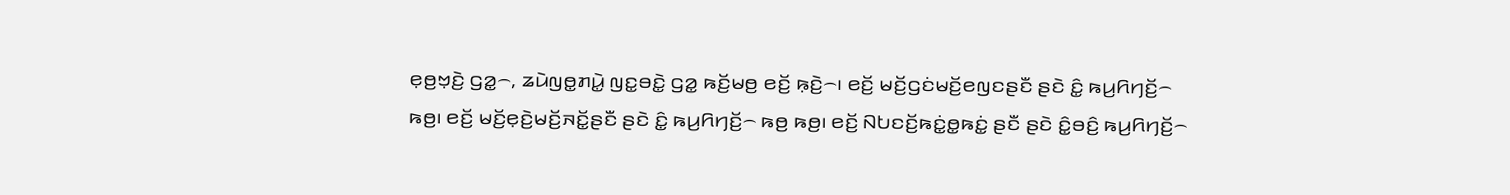ꤕ꤫ꤥ꤬ꤠ꤫ꤢꤧ꤬ ꤞꤤ꤭꤮, ꤘꤣꤧꤜꤥ꤭ꤊꤣꤧ꤭ ꤜꤢ꤭ꤋꤢꤧ꤭ ꤞꤤ꤭ ꤒꤢꤩ꤬ꤗꤥ꤬ ꤕꤢꤩ꤬ ꤒ꤫ꤢꤧ꤬꤮꤯ ꤕꤢꤩ꤬ ꤗꤢꤩ꤬ꤞꤢꤦꤗꤢꤩ꤬ꤕꤜꤢꤔꤢꤪ ꤔꤢꤧ ꤢꤨ꤭ ꤒꤣ꤬ꤖꤚꤢꤩ꤬꤮ ꤒꤥ꤬꤯ ꤕꤢꤩ꤬ ꤗꤢꤩ꤬ꤕ꤫ꤢꤧ꤬ꤗꤢꤩ꤬ꤏꤢꤩ꤭ꤔꤢꤪ ꤔꤢꤧ ꤢꤨ꤭ ꤒꤣ꤬ꤖꤚꤢꤩ꤬꤮ ꤒꤥ꤬ ꤒꤥ꤬꤯ ꤕꤢꤩ꤬ ꤡꤝꤢꤢꤩ꤬ꤒꤢꤦ꤭ꤥ꤭ꤒꤢꤦ꤭ ꤔꤢꤪ ꤔꤢꤧ ꤢꤨ꤭ꤋꤢꤨ꤬ ꤒꤣ꤬ꤖꤚꤢꤩ꤬꤮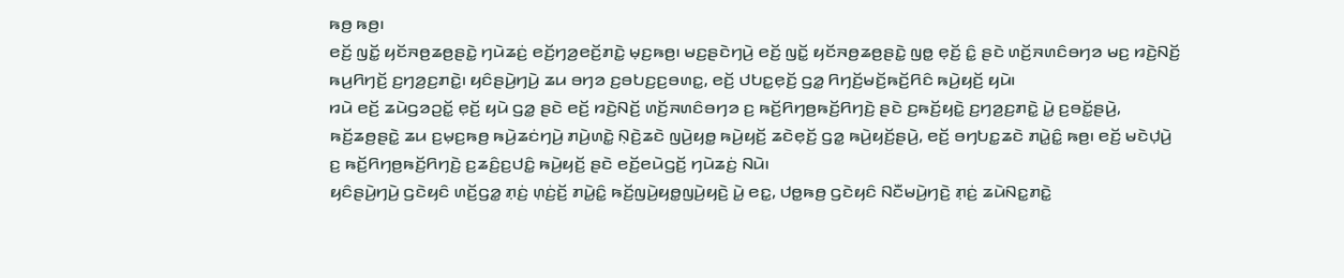ꤒꤥ꤬ ꤒꤥ꤬꤯
ꤕꤢꤩ꤬ ꤜꤢꤩ꤭ ꤟꤢꤩꤏꤥ꤬ꤘꤥ꤬ꤔꤢꤧ꤭ ꤚꤣꤧꤘꤢꤦ꤬ ꤕꤢꤩ꤬ꤚꤤ꤬ꤕꤢꤩ꤬ꤊꤢꤧ꤭ ꤗ꤫ꤢ꤬ꤒꤥ꤬꤯ ꤗꤢ꤬ꤔꤢꤧꤚꤣꤧ꤬ ꤕꤢꤩ꤬ ꤜꤢꤩ꤭ ꤟꤢꤩꤏꤥ꤬ꤘꤥ꤬ꤔꤢꤧ꤭ ꤜꤥ꤭ ꤕ꤫ꤢꤩ꤬ ꤢꤨ꤭ ꤔꤢꤧ ꤛꤢꤩ꤬ꤏꤛꤢꤨꤋꤚꤤ ꤗꤢ꤬ ꤙꤢꤧ꤬ꤡꤢꤩ꤬ ꤒꤣ꤬ꤖꤚꤢꤩ꤬ ꤢ꤬ꤚꤤ꤬ꤢ꤬ꤊꤢꤧ꤭꤯ ꤟꤢꤨꤔꤣꤧ꤬ꤚꤣꤧ꤬ ꤘꤣ ꤋꤚꤤ ꤢ꤬ꤋꤝꤢ꤬ꤢ꤬ꤋꤛꤢ꤭, ꤕꤢꤩ꤬ ꤓꤝꤢ꤭ꤕ꤫ꤢꤩ꤬ ꤞꤤ꤭ ꤖꤚꤢꤩ꤬ꤗꤢꤩ꤬ꤒꤢꤩ꤬ꤖꤢꤨ ꤒꤣꤧ꤬ꤟꤢꤩ꤬ ꤟꤣꤧ꤯
ꤙꤣꤧ ꤕꤢꤩ꤬ ꤘꤣꤧꤞꤤꤑꤢꤩ꤭ ꤕ꤫ꤢꤩ꤬ ꤟꤣꤧ ꤞꤤ꤭ ꤔꤢꤧ ꤕꤢꤩ꤬ ꤙꤢꤧ꤬ꤡꤢꤩ꤬ ꤛꤢꤩ꤬ꤏꤛꤢꤨꤋꤚꤤ ꤢ꤬ ꤒꤢꤩ꤬ꤖꤚꤥ꤬ꤒꤢꤩ꤬ꤖꤚꤢꤧ꤬ ꤔꤢꤧ ꤢ꤬ꤒꤢꤩ꤬ꤟꤢꤧ꤭ ꤢ꤬ꤚꤤ꤬ꤢ꤬ꤊꤢꤧ꤭ ꤣꤧ꤭ ꤢ꤬ꤋꤢꤩ꤭ꤔꤣꤧ꤬, ꤒꤢꤩ꤬ꤘꤥ꤬ꤔꤢꤧ꤭ ꤘꤣ ꤢ꤬ꤗ꤫ꤢ꤬ꤒꤥ꤬ ꤒꤣꤧ꤬ꤘꤢꤦꤚꤣꤧ꤬ ꤊꤣꤧ꤬ꤛꤢꤧ꤭ ꤡ꤫ꤢꤧ꤬ꤘꤢꤧ ꤜꤣꤧ꤬ꤟꤥ꤭ ꤒꤣꤧ꤬ꤟꤢꤩ꤬ ꤘꤢꤧꤕ꤫ꤢꤩ꤬ ꤞꤤ꤭ ꤒꤣꤧ꤬ꤟꤢꤩ꤬ꤔꤣꤧ꤬, ꤕꤢꤩ꤬ ꤋꤚꤝꤢ꤭ꤘꤢꤧ ꤊꤣꤧ꤭ꤢꤨ꤭ ꤒꤥ꤬꤯ ꤕꤢꤩ꤬ ꤗꤢꤧꤓ꤫ꤣꤧ꤬ ꤢ꤬ ꤒꤢꤩ꤬ꤖꤚꤥ꤬ꤒꤢꤩ꤬ꤖꤚꤢꤧ꤬ ꤢ꤬ꤘꤢꤨ꤬ꤢ꤬ꤓꤢꤨ꤭ ꤒꤣꤧ꤬ꤟꤢꤩ꤬ ꤔꤢꤧ ꤕꤢꤩ꤬ꤕꤣꤧꤞꤢꤩ꤬ ꤚꤣꤧꤘꤢꤦ꤬ ꤡꤣꤧ꤯
ꤟꤢꤨꤔꤣꤧ꤬ꤚꤣꤧ꤬ ꤞꤢꤧꤟꤢꤨ ꤛꤢꤩ꤬ꤞꤤ꤭ ꤊ꤫ꤢꤦ꤬ ꤛ꤫ꤢꤦ꤬ꤢꤩ꤬ ꤊꤣꤧ꤭ꤢꤨ꤭ ꤒꤢꤩ꤬ꤜꤣꤧ꤬ꤟꤥ꤭ꤜꤣꤧ꤬ꤟꤢꤧ꤬ ꤣꤧ꤭ ꤕꤢ꤭, ꤓꤥ꤭ꤒꤥ꤬ ꤞꤢꤧꤟꤢꤨ ꤡꤢꤪꤗꤣꤧ꤬ꤚꤢꤧ꤬ ꤊ꤫ꤢꤦ꤬ ꤘꤣꤧꤡꤢ꤭ꤊꤢꤧ꤭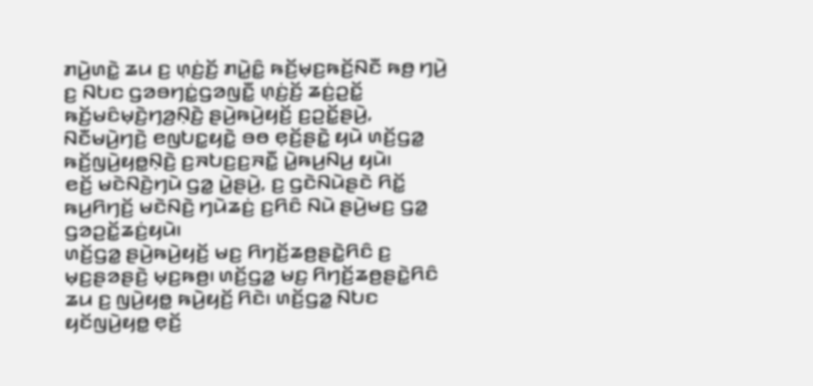ꤊꤣꤧ꤬ꤛꤢꤧ꤭ ꤘꤣ ꤢ꤬ ꤛ꤫ꤢꤦ꤬ꤢꤩ꤬ ꤊꤣꤧ꤭ꤢꤨ꤭ ꤒꤢꤩ꤬ꤗ꤫ꤢ꤬ꤒꤢꤩ꤬ꤡꤢꤪ ꤒꤥ꤬ ꤚꤣꤧ꤬ ꤢ꤬ ꤡꤝꤢ ꤞꤤꤋꤚꤢꤦ꤭ꤞꤤꤜꤢꤪ꤭ ꤛ꤫ꤢꤦ꤬ꤢꤩ꤬ ꤘꤢꤦ꤬ꤑꤢꤩ꤭ ꤒꤢꤩ꤬ꤗꤢꤨꤗ꤫ꤢꤧ꤬ꤚꤤ꤬ꤡ꤫ꤢꤧ꤬ ꤔꤣꤧ꤬ꤒꤣꤧ꤬ꤟꤢꤩ꤬ ꤢ꤬ꤑꤢꤩ꤭ꤔꤣꤧ꤬, ꤡꤢꤪꤗꤣꤧ꤬ꤚꤢꤧ꤬ ꤕꤜꤝꤢ꤭ꤟꤢꤧ꤭ ꤋꤥ ꤕ꤫ꤢꤩ꤬ꤔꤢꤧ꤭ ꤟꤣꤧ ꤛꤢꤩ꤬ꤞꤤ꤭ ꤒꤢꤩ꤬ꤜꤣꤧ꤬ꤟꤥ꤭ꤡ꤫ꤢꤧ꤬ ꤢ꤬ꤏꤝꤢ꤬ꤢ꤬ꤏꤢꤪ꤭ ꤣꤧ꤭ꤒꤣ꤬ꤡꤣ꤬ ꤟꤣꤧ꤯
ꤕꤢꤩ꤬ ꤗꤢꤧꤡꤢꤧ꤬ꤚꤣꤧ ꤞꤤ꤭ ꤣꤧ꤭ꤔꤣꤧ꤬, ꤢ꤬ ꤞꤢꤧꤡꤣꤧꤔꤢꤧ ꤖꤢꤩ꤭ ꤒꤣ꤬ꤖꤚꤢꤩ꤬ ꤗꤢꤧꤡꤢꤧ꤬ ꤚꤣꤧꤘꤢꤦ꤬ ꤢ꤬ꤖꤢꤨ ꤡꤣꤧ ꤔꤣꤧ꤬ꤗꤢ꤬ ꤞꤤ꤭ ꤞꤤꤑꤢꤩ꤭ꤘꤢꤦ꤬ꤟꤣꤧ꤯
ꤛꤢꤩ꤬ꤞꤤ꤭ ꤔꤣꤧ꤬ꤒꤣꤧ꤬ꤟꤢꤩ꤬ ꤗꤢ꤬ ꤖꤚꤢꤩ꤬ꤘꤥ꤬ꤔꤢꤧ꤭ꤖꤢꤨ ꤢ꤬ ꤗ꤫ꤢ꤬ꤔꤤꤔꤢꤧ꤬ ꤗ꤫ꤢ꤬ꤒꤥ꤬꤯ ꤛꤢꤩ꤬ꤞꤤ꤭ ꤗꤢ꤬ ꤖꤚꤢꤩ꤬ꤘꤥ꤬ꤔꤢꤧ꤭ꤖꤢꤨ ꤘꤣ ꤢ꤬ ꤜꤣꤧ꤬ꤟꤥ꤭ ꤒꤣꤧ꤬ꤟꤢꤩ꤬ ꤖꤢꤧ꤯ ꤛꤢꤩ꤬ꤞꤤ꤭ ꤡꤝꤢ ꤟꤢꤩꤜꤣꤧ꤬ꤟꤥ꤭ ꤕ꤫ꤢꤩ꤬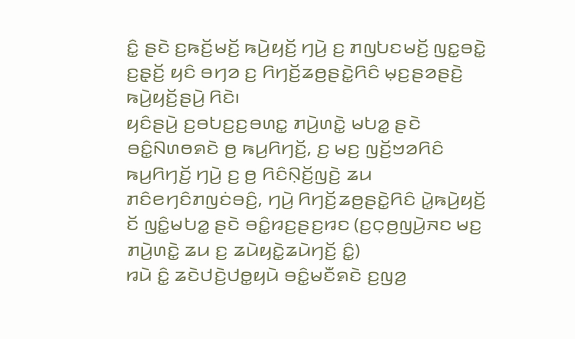ꤢꤨ꤭ ꤔꤢꤧ ꤢ꤬ꤒꤢꤩ꤬ꤗꤢꤩ꤬ ꤒꤣꤧ꤬ꤟꤢꤩ꤬ ꤚꤣꤧ꤬ ꤢ꤬ ꤊꤜꤝꤢꤗꤢꤩ꤬ ꤜꤢ꤭ꤋꤢꤧ꤭ ꤢ꤬ꤔ꤫ꤢꤩ꤬ ꤟꤢꤨ ꤋꤚꤤ ꤢ꤬ ꤖꤚꤢꤩ꤬ꤘꤥ꤬ꤔꤢꤧ꤭ꤖꤢꤨ ꤗ꤫ꤢ꤬ꤔꤤꤔꤢꤧ꤬ ꤒꤣꤧ꤬ꤟꤢꤩ꤬ꤔꤣꤧ꤬ ꤖꤢꤧ꤯
ꤟꤢꤨꤔꤣꤧ꤬ ꤢ꤬ꤋꤝꤢ꤬ꤢ꤬ꤋꤛꤢ꤭ ꤊꤣꤧ꤬ꤛꤢꤧ꤭ ꤗꤝꤤ꤭ ꤔꤢꤧ ꤋꤢꤨ꤭ꤡꤛꤥꤎꤢꤧ ꤥ꤬ ꤒꤣ꤬ꤖꤚꤢꤩ꤬, ꤢ꤬ ꤗꤢ꤬ ꤜꤢꤩ꤬ꤠꤤꤖꤢꤨ ꤒꤣ꤬ꤖꤚꤢꤩ꤬ ꤚꤣꤧ꤬ ꤢ꤬ ꤥ꤬ ꤖꤢꤨꤡ꤫ꤢꤩ꤬ꤜꤢꤧ꤬ ꤘꤣ ꤊꤢꤨꤕꤚꤢꤨꤊꤜꤢꤦꤋꤢꤨ꤬, ꤚꤣꤧ꤬ ꤖꤚꤢꤩ꤬ꤘꤥ꤬ꤔꤢꤧ꤭ꤖꤢꤨ ꤣꤧ꤭ꤒꤣꤧ꤬ꤟꤢꤩ꤬ ꤢꤩ ꤜꤢꤨ꤭ꤗꤝꤤ꤭ ꤔꤢꤧ ꤋꤢꤨ꤭ꤙꤢ꤬ꤔꤢ꤬ꤙꤢ (ꤢ꤬ꤍ꤫ꤥ꤬ꤜꤣꤧ꤬ꤏꤢ ꤗꤢ꤬ ꤊꤣꤧ꤬ꤛꤢꤧ꤭ ꤘꤣ ꤢ꤬ ꤘꤣꤧꤟꤢꤧ꤭ꤘꤣꤧꤚꤢꤩ꤬ ꤢꤨ꤭)
ꤙꤣꤧ ꤢꤨ꤭ ꤘꤢꤧꤓꤢꤧ꤬ꤓꤥ꤭ꤟꤣꤧ ꤋꤢꤨ꤭ꤗꤢꤪꤎꤢꤧ ꤢ꤬ꤜꤤ꤬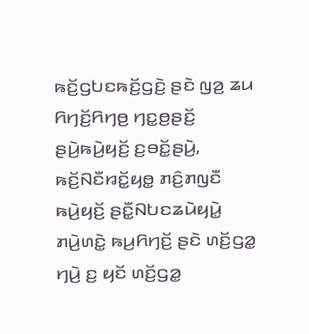ꤒꤢꤩ꤬ꤞꤝꤢꤒꤢꤩ꤬ꤞꤢꤧ꤬ ꤔꤢꤧ ꤜꤤ꤬ ꤘꤣ ꤖꤚꤢꤩ꤬ꤖꤚꤥ꤬ ꤚꤢ꤭ꤥ꤬ꤔꤢꤩ꤬ ꤔꤣꤧ꤬ꤒꤣꤧ꤬ꤟꤢꤩ꤬ ꤢ꤬ꤋꤢꤩ꤭ꤔꤣꤧ꤬, ꤒꤢꤩ꤬ꤡꤢꤪꤙꤢꤩ꤭ꤟꤥ꤭ ꤊꤢꤨ꤬ꤊꤜꤢꤪ ꤒꤣꤧ꤬ꤟꤢꤩ꤬ ꤔꤢꤪ꤭ꤡꤝꤢꤘꤣꤧꤟꤣꤧ꤭ ꤊꤣꤧ꤬ꤛꤢꤧ꤭ ꤒꤣ꤬ꤖꤚꤢꤩ꤬ ꤔꤢꤧ ꤛꤢꤩ꤬ꤞꤤ꤭ ꤚꤣꤧ꤬ ꤢ꤬ ꤟꤢꤩ ꤛꤢꤩ꤬ꤞꤤ꤭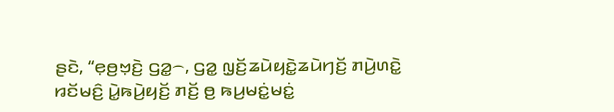ꤔꤢꤧ, “ꤕ꤫ꤥ꤬ꤠ꤫ꤢꤧ꤬ ꤞꤤ꤭꤮, ꤞꤤ꤭ ꤜ꤫ꤢꤩ꤬ꤘꤣꤧꤟꤢꤧ꤭ꤘꤣꤧꤚꤢꤩ꤬ ꤊꤣꤧ꤬ꤛꤢꤧ꤭ ꤙꤢꤩꤗꤢꤨ꤬ ꤣꤧ꤭ꤒꤣꤧ꤬ꤟꤢꤩ꤬ ꤊꤢꤩ꤬ ꤥ꤬ ꤒꤣ꤬ꤗꤢꤦ꤭ꤗꤢꤦ꤭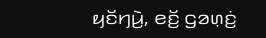ꤟꤢꤩꤚꤣꤧ꤬, ꤕꤢꤩ꤬ ꤞꤤꤛ꤫ꤢꤦ꤬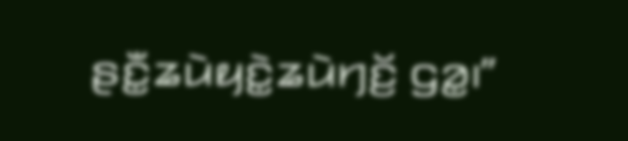ꤔꤢꤪ꤭ꤘꤣꤧꤟꤢꤧ꤭ꤘꤣꤧꤚꤢꤩ꤬ ꤞꤤ꤭꤯”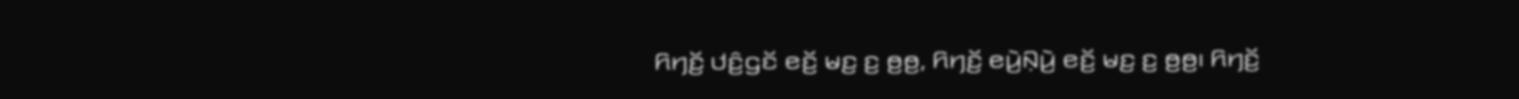ꤖꤚꤢꤩ꤬ ꤓꤢꤨ꤬ꤞꤢꤩ ꤕꤢꤩ꤬ ꤗꤢ꤬ ꤢ꤬ ꤥ꤬ꤥ꤬, ꤖꤚꤢꤩ꤬ ꤕꤣꤧ꤬ꤡ꤫ꤣꤧ꤬ ꤕꤢꤩ꤬ ꤗꤢ꤬ ꤢ꤬ ꤥ꤬ꤥ꤬꤯ ꤖꤚꤢꤩ꤬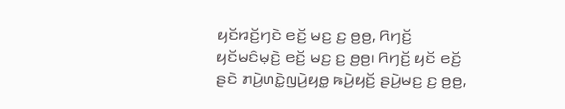ꤟꤢꤩꤙꤢꤩ꤬ꤚꤢꤧ ꤕꤢꤩ꤬ ꤗꤢ꤬ ꤢ꤬ ꤥ꤬ꤥ꤬, ꤖꤚꤢꤩ꤬ ꤟꤢꤩꤗꤢꤨꤗ꤫ꤢꤧ꤬ ꤕꤢꤩ꤬ ꤗꤢ꤬ ꤢ꤬ ꤥ꤬ꤥ꤬꤯ ꤖꤚꤢꤩ꤬ ꤟꤢꤩ ꤕꤢꤩ꤬ ꤔꤢꤧ ꤊꤣꤧ꤬ꤛꤢꤧ꤭ꤜꤣꤧ꤬ꤟꤥ꤭ ꤒꤣꤧ꤬ꤟꤢꤩ꤬ ꤔꤣꤧ꤬ꤗꤢ꤬ ꤢ꤬ ꤥ꤬ꤥ꤬,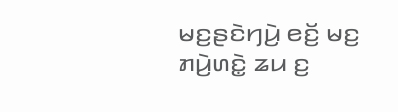ꤗꤢ꤬ꤔꤢꤧꤚꤣꤧ꤬ ꤕꤢꤩ꤬ ꤗꤢ꤬ ꤊꤣꤧ꤬ꤛꤢꤧ꤭ ꤘꤣ ꤢ꤬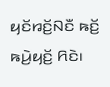ꤟꤢꤩꤙꤢꤩ꤬ꤡꤢꤪ ꤒꤢꤩ꤬ ꤒꤣꤧ꤬ꤟꤢꤩ꤬ ꤖꤢꤧ꤯